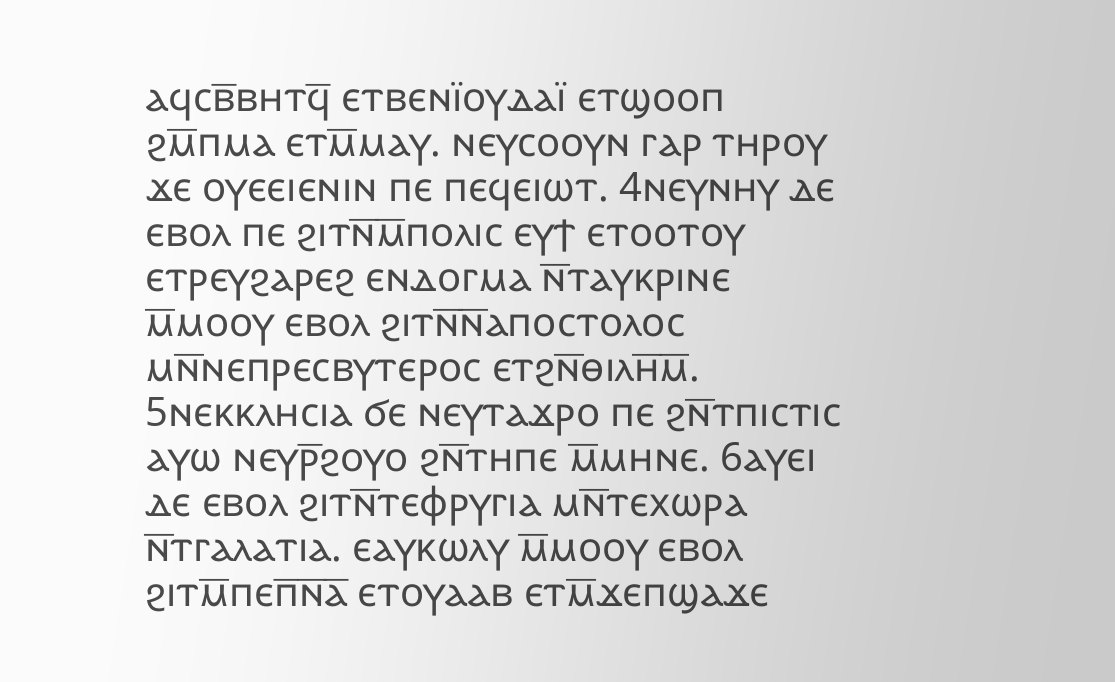ⲁϥⲥⲃ̅ⲃⲏⲧϥ̅ ⲉⲧⲃⲉⲛⲓ̈ⲟⲩⲇⲁⲓ̈ ⲉⲧϣⲟⲟⲡ ϩⲙ̅ⲡⲙⲁ ⲉⲧⲙ̅ⲙⲁⲩ. ⲛⲉⲩⲥⲟⲟⲩⲛ ⲅⲁⲣ ⲧⲏⲣⲟⲩ ϫⲉ ⲟⲩⲉⲉⲓⲉⲛⲓⲛ ⲡⲉ ⲡⲉϥⲉⲓⲱⲧ. 4ⲛⲉⲩⲛⲏⲩ ⲇⲉ ⲉⲃⲟⲗ ⲡⲉ ϩⲓⲧⲛ̅ⲙ̅ⲡⲟⲗⲓⲥ ⲉⲩϯ ⲉⲧⲟⲟⲧⲟⲩ ⲉⲧⲣⲉⲩϩⲁⲣⲉϩ ⲉⲛⲇⲟⲅⲙⲁ ⲛ̅ⲧⲁⲩⲕⲣⲓⲛⲉ ⲙ̅ⲙⲟⲟⲩ ⲉⲃⲟⲗ ϩⲓⲧⲛ̅ⲛ̅ⲁⲡⲟⲥⲧⲟⲗⲟⲥ ⲙⲛ̅ⲛⲉⲡⲣⲉⲥⲃⲩⲧⲉⲣⲟⲥ ⲉⲧϩⲛ̅ⲑⲓⲗⲏ̅ⲙ̅. 5ⲛⲉⲕⲕⲗⲏⲥⲓⲁ ϭⲉ ⲛⲉⲩⲧⲁϫⲣⲟ ⲡⲉ ϩⲛ̅ⲧⲡⲓⲥⲧⲓⲥ ⲁⲩⲱ ⲛⲉⲩⲣ̅ϩⲟⲩⲟ ϩⲛ̅ⲧⲏⲡⲉ ⲙ̅ⲙⲏⲛⲉ. 6ⲁⲩⲉⲓ ⲇⲉ ⲉⲃⲟⲗ ϩⲓⲧⲛ̅ⲧⲉⲫⲣⲩⲅⲓⲁ ⲙⲛ̅ⲧⲉⲭⲱⲣⲁ ⲛ̅ⲧⲅⲁⲗⲁⲧⲓⲁ. ⲉⲁⲩⲕⲱⲗⲩ ⲙ̅ⲙⲟⲟⲩ ⲉⲃⲟⲗ ϩⲓⲧⲙ̅ⲡⲉⲡ̅ⲛ̅ⲁ̅ ⲉⲧⲟⲩⲁⲁⲃ ⲉⲧⲙ̅ϫⲉⲡϣⲁϫⲉ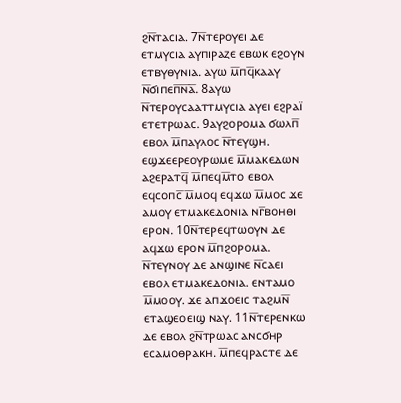ϩⲛ̅ⲧⲁⲥⲓⲁ. 7ⲛ̅ⲧⲉⲣⲟⲩⲉⲓ ⲇⲉ ⲉⲧⲙⲩⲥⲓⲁ ⲁⲩⲡⲓⲣⲁⲍⲉ ⲉⲃⲱⲕ ⲉϩⲟⲩⲛ ⲉⲧⲃⲩⲑⲩⲛⲓⲁ. ⲁⲩⲱ ⲙ̅ⲡϥ̅ⲕⲁⲁⲩ ⲛ̅ϭⲓⲡⲉⲡ̅ⲛ̅ⲁ̅. 8ⲁⲩⲱ ⲛ̅ⲧⲉⲣⲟⲩⲥⲁⲁⲧⲧⲙⲩⲥⲓⲁ ⲁⲩⲉⲓ ⲉϩⲣⲁⲓ̈ ⲉⲧⲉⲧⲣⲱⲁⲥ. 9ⲁⲩϩⲟⲣⲟⲙⲁ ϭⲱⲗⲡ̅ ⲉⲃⲟⲗ ⲙ̅ⲡⲁⲩⲗⲟⲥ ⲛ̅ⲧⲉⲩϣⲏ. ⲉϣϫⲉⲉⲣⲉⲟⲩⲣⲱⲙⲉ ⲙ̅ⲙⲁⲕⲉⲇⲱⲛ ⲁϩⲉⲣⲁⲧϥ̅ ⲙ̅ⲡⲉϥⲙ̅ⲧⲟ ⲉⲃⲟⲗ ⲉϥⲥⲟⲡⲥ̅ ⲙ̅ⲙⲟϥ ⲉϥϫⲱ ⲙ̅ⲙⲟⲥ ϫⲉ ⲁⲙⲟⲩ ⲉⲧⲙⲁⲕⲉⲇⲟⲛⲓⲁ ⲛⲅ̅ⲃⲟⲏⲑⲓ ⲉⲣⲟⲛ. 10ⲛ̅ⲧⲉⲣⲉϥⲧⲱⲟⲩⲛ ⲇⲉ ⲁϥϫⲱ ⲉⲣⲟⲛ ⲙ̅ⲡϩⲟⲣⲟⲙⲁ. ⲛ̅ⲧⲉⲩⲛⲟⲩ ⲇⲉ ⲁⲛϣⲓⲛⲉ ⲛ̅ⲥⲁⲉⲓ ⲉⲃⲟⲗ ⲉⲧⲙⲁⲕⲉⲇⲟⲛⲓⲁ. ⲉⲛⲧⲁⲙⲟ ⲙ̅ⲙⲟⲟⲩ. ϫⲉ ⲁⲡϫⲟⲉⲓⲥ ⲧⲁϩⲙⲛ̅ ⲉⲧⲁϣⲉⲟⲉⲓϣ ⲛⲁⲩ. 11ⲛ̅ⲧⲉⲣⲉⲛⲕⲱ ⲇⲉ ⲉⲃⲟⲗ ϩⲛ̅ⲧⲣⲱⲁⲥ ⲁⲛⲥϭⲏⲣ ⲉⲥⲁⲙⲟⲑⲣⲁⲕⲏ. ⲙ̅ⲡⲉϥⲣⲁⲥⲧⲉ ⲇⲉ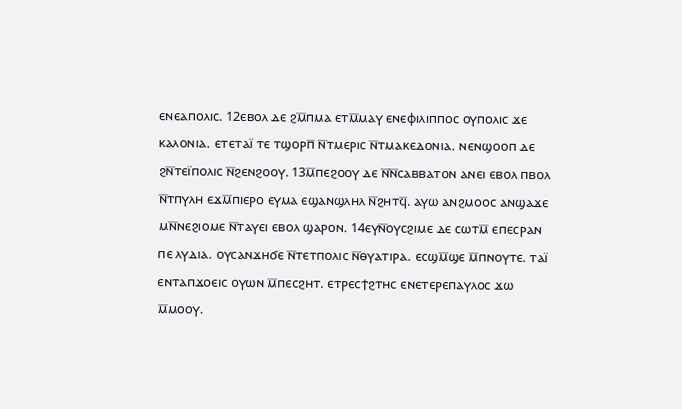ⲉⲛⲉⲁⲡⲟⲗⲓⲥ. 12ⲉⲃⲟⲗ ⲇⲉ ϩⲙ̅ⲡⲙⲁ ⲉⲧⲙ̅ⲙⲁⲩ ⲉⲛⲉⲫⲓⲗⲓⲡⲡⲟⲥ ⲟⲩⲡⲟⲗⲓⲥ ϫⲉ ⲕⲁⲗⲟⲛⲓⲁ. ⲉⲧⲉⲧⲁⲓ̈ ⲧⲉ ⲧϣⲟⲣⲡ̅ ⲛ̅ⲧⲙⲉⲣⲓⲥ ⲛ̅ⲧⲙⲁⲕⲉⲇⲟⲛⲓⲁ. ⲛⲉⲛϣⲟⲟⲡ ⲇⲉ ϩⲛ̅ⲧⲉⲓ̈ⲡⲟⲗⲓⲥ ⲛ̅ϩⲉⲛϩⲟⲟⲩ. 13ⲙ̅ⲡⲉϩⲟⲟⲩ ⲇⲉ ⲛ̅ⲛ̅ⲥⲁⲃⲃⲁⲧⲟⲛ ⲁⲛⲉⲓ ⲉⲃⲟⲗ ⲡⲃⲟⲗ ⲛ̅ⲧⲡⲩⲗⲏ ⲉϫⲙ̅ⲡⲓⲉⲣⲟ ⲉⲩⲙⲁ ⲉϣⲁⲛϣⲗⲏⲗ ⲛ̅ϩⲏⲧϥ̅. ⲁⲩⲱ ⲁⲛϩⲙⲟⲟⲥ ⲁⲛϣⲁϫⲉ ⲙⲛ̅ⲛⲉϩⲓⲟⲙⲉ ⲛ̅ⲧⲁⲩⲉⲓ ⲉⲃⲟⲗ ϣⲁⲣⲟⲛ. 14ⲉⲩⲛ̅ⲟⲩⲥϩⲓⲙⲉ ⲇⲉ ⲥⲱⲧⲙ̅ ⲉⲡⲉⲥⲣⲁⲛ ⲡⲉ ⲗⲩⲇⲓⲁ. ⲟⲩⲥⲁⲛϫⲏϭⲉ ⲛ̅ⲧⲉⲧⲡⲟⲗⲓⲥ ⲛ̅ⲑⲩⲁⲧⲓⲣⲁ. ⲉⲥϣⲙ̅ϣⲉ ⲙ̅ⲡⲛⲟⲩⲧⲉ. ⲧⲁⲓ̈ ⲉⲛⲧⲁⲡϫⲟⲉⲓⲥ ⲟⲩⲱⲛ ⲙ̅ⲡⲉⲥϩⲏⲧ. ⲉⲧⲣⲉⲥϯϩⲧⲏⲥ ⲉⲛⲉⲧⲉⲣⲉⲡⲁⲩⲗⲟⲥ ϫⲱ ⲙ̅ⲙⲟⲟⲩ.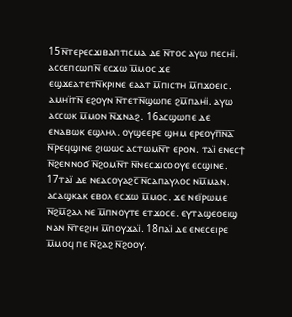15ⲛ̅ⲧⲉⲣⲉⲥϫⲓⲃⲁⲡⲧⲓⲥⲙⲁ ⲇⲉ ⲛ̅ⲧⲟⲥ ⲁⲩⲱ ⲡⲉⲥⲏⲓ̈. ⲁⲥⲥⲉⲡⲥⲱⲡⲛ̅ ⲉⲥϫⲱ ⲙ̅ⲙⲟⲥ ϫⲉ ⲉϣϫⲉⲁⲧⲉⲧⲛ̅ⲕⲣⲓⲛⲉ ⲉⲁⲁⲧ ⲙ̅ⲡⲓⲥⲧⲏ ⲙ̅ⲡϫⲟⲉⲓⲥ. ⲁⲙⲏⲓ̈ⲧⲛ̅ ⲉϩⲟⲩⲛ ⲛ̅ⲧⲉⲧⲛ̅ϣⲱⲡⲉ ϩⲙ̅ⲡⲁⲏⲓ̈. ⲁⲩⲱ ⲁⲥⲥⲱⲕ ⲙ̅ⲙⲟⲛ ⲛ̅ϫⲛⲁϩ. 16ⲁⲥϣⲱⲡⲉ ⲇⲉ ⲉⲛⲁⲃⲱⲕ ⲉϣⲗⲏⲗ. ⲟⲩϣⲉⲉⲣⲉ ϣⲏⲙ ⲉⲣⲉⲟⲩⲡ̅ⲛ̅ⲁ̅ ⲛ̅ⲣⲉϥϣⲓⲛⲉ ϩⲓⲱⲱⲥ ⲁⲥⲧⲱⲙⲛ̅ⲧ ⲉⲣⲟⲛ. ⲧⲁⲓ̈ ⲉⲛⲉⲥϯ ⲛ̅ϩⲉⲛⲛⲟϭ ⲛ̅ϩⲟⲙⲛ̅ⲧ ⲛ̅ⲛⲉⲥϫⲓⲥⲟⲟⲩⲉ ⲉⲥϣⲓⲛⲉ. 17ⲧⲁⲓ̈ ⲇⲉ ⲛⲉⲁⲥⲟⲩⲁϩⲥ̅ ⲛ̅ⲥⲁⲡⲁⲩⲗⲟⲥ ⲛⲙ̅ⲙⲁⲛ. ⲁⲥⲁϣⲕⲁⲕ ⲉⲃⲟⲗ ⲉⲥϫⲱ ⲙ̅ⲙⲟⲥ. ϫⲉ ⲛⲉⲓ̈ⲣⲱⲙⲉ ⲛ̅ϩⲙ̅ϩⲁⲗ ⲛⲉ ⲙ̅ⲡⲛⲟⲩⲧⲉ ⲉⲧϫⲟⲥⲉ. ⲉⲩⲧⲁϣⲉⲟⲉⲓϣ ⲛⲁⲛ ⲛ̅ⲧⲉϩⲓⲏ ⲙ̅ⲡⲟⲩϫⲁⲓ̈. 18ⲡⲁⲓ̈ ⲇⲉ ⲉⲛⲉⲥⲉⲓⲣⲉ ⲙ̅ⲙⲟϥ ⲡⲉ ⲛ̅ϩⲁϩ ⲛ̅ϩⲟⲟⲩ.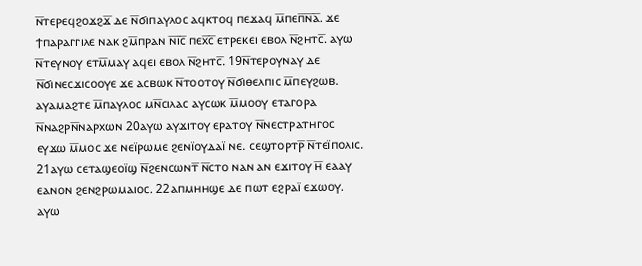ⲛ̅ⲧⲉⲣⲉϥϩⲟϫϩϫ̅ ⲇⲉ ⲛ̅ϭⲓⲡⲁⲩⲗⲟⲥ ⲁϥⲕⲧⲟϥ ⲡⲉϫⲁϥ ⲙ̅ⲡⲉⲡ̅ⲛ̅ⲁ̅. ϫⲉ ϯⲡⲁⲣⲁⲅⲅⲓⲗⲉ ⲛⲁⲕ ϩⲙ̅ⲡⲣⲁⲛ ⲛ̅ⲓ̅ⲥ̅ ⲡⲉⲭ̅ⲥ̅ ⲉⲧⲣⲉⲕⲉⲓ ⲉⲃⲟⲗ ⲛ̅ϩⲏⲧⲥ̅. ⲁⲩⲱ ⲛ̅ⲧⲉⲩⲛⲟⲩ ⲉⲧⲙ̅ⲙⲁⲩ ⲁϥⲉⲓ ⲉⲃⲟⲗ ⲛ̅ϩⲏⲧⲥ̅. 19ⲛ̅ⲧⲉⲣⲟⲩⲛⲁⲩ ⲇⲉ ⲛ̅ϭⲓⲛⲉⲥϫⲓⲥⲟⲟⲩⲉ ϫⲉ ⲁⲥⲃⲱⲕ ⲛ̅ⲧⲟⲟⲧⲟⲩ ⲛ̅ϭⲓⲑⲉⲗⲡⲓⲥ ⲙ̅ⲡⲉⲩϩⲱⲃ. ⲁⲩⲁⲙⲁϩⲧⲉ ⲙ̅ⲡⲁⲩⲗⲟⲥ ⲙⲛ̅ⲥⲓⲗⲁⲥ ⲁⲩⲥⲱⲕ ⲙ̅ⲙⲟⲟⲩ ⲉⲧⲁⲅⲟⲣⲁ ⲛ̅ⲛⲁϩⲣⲛ̅ⲛⲁⲣⲭⲱⲛ 20ⲁⲩⲱ ⲁⲩϫⲓⲧⲟⲩ ⲉⲣⲁⲧⲟⲩ ⲛ̅ⲛⲉⲥⲧⲣⲁⲧⲏⲅⲟⲥ ⲉⲩϫⲱ ⲙ̅ⲙⲟⲥ ϫⲉ ⲛⲉⲓ̈ⲣⲱⲙⲉ ϩⲉⲛⲓ̈ⲟⲩⲇⲁⲓ̈ ⲛⲉ. ⲥⲉϣⲧⲟⲣⲧⲣ̅ ⲛ̅ⲧⲉⲓ̈ⲡⲟⲗⲓⲥ. 21ⲁⲩⲱ ⲥⲉⲧⲁϣⲉⲟⲓ̈ϣ ⲛ̅ϩⲉⲛⲥⲱⲛⲧ̅ ⲛ̅ⲥⲧⲟ ⲛⲁⲛ ⲁⲛ ⲉϫⲓⲧⲟⲩ ⲏ̅ ⲉⲁⲁⲩ ⲉⲁⲛⲟⲛ ϩⲉⲛϩⲣⲱⲙⲁⲓⲟⲥ. 22ⲁⲡⲙⲏⲏϣⲉ ⲇⲉ ⲡⲱⲧ ⲉϩⲣⲁⲓ̈ ⲉϫⲱⲟⲩ. ⲁⲩⲱ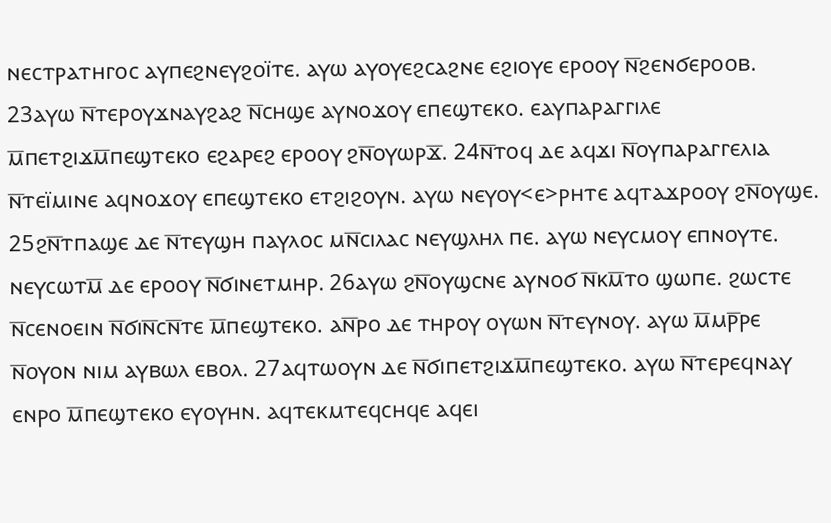ⲛⲉⲥⲧⲣⲁⲧⲏⲅⲟⲥ ⲁⲩⲡⲉϩⲛⲉⲩϩⲟⲓ̈ⲧⲉ. ⲁⲩⲱ ⲁⲩⲟⲩⲉϩⲥⲁϩⲛⲉ ⲉϩⲓⲟⲩⲉ ⲉⲣⲟⲟⲩ ⲛ̅ϩⲉⲛϭⲉⲣⲟⲟⲃ. 23ⲁⲩⲱ ⲛ̅ⲧⲉⲣⲟⲩϫⲛⲁⲩϩⲁϩ ⲛ̅ⲥⲏϣⲉ ⲁⲩⲛⲟϫⲟⲩ ⲉⲡⲉϣⲧⲉⲕⲟ. ⲉⲁⲩⲡⲁⲣⲁⲅⲅⲓⲗⲉ ⲙ̅ⲡⲉⲧϩⲓϫⲙ̅ⲡⲉϣⲧⲉⲕⲟ ⲉϩⲁⲣⲉϩ ⲉⲣⲟⲟⲩ ϩⲛ̅ⲟⲩⲱⲣϫ̅. 24ⲛ̅ⲧⲟϥ ⲇⲉ ⲁϥϫⲓ ⲛ̅ⲟⲩⲡⲁⲣⲁⲅⲅⲉⲗⲓⲁ ⲛ̅ⲧⲉⲓ̈ⲙⲓⲛⲉ ⲁϥⲛⲟϫⲟⲩ ⲉⲡⲉϣⲧⲉⲕⲟ ⲉⲧϩⲓϩⲟⲩⲛ. ⲁⲩⲱ ⲛⲉⲩⲟⲩ<ⲉ>ⲣⲏⲧⲉ ⲁϥⲧⲁϫⲣⲟⲟⲩ ϩⲛ̅ⲟⲩϣⲉ. 25ϩⲛ̅ⲧⲡⲁϣⲉ ⲇⲉ ⲛ̅ⲧⲉⲩϣⲏ ⲡⲁⲩⲗⲟⲥ ⲙⲛ̅ⲥⲓⲗⲁⲥ ⲛⲉⲩϣⲗⲏⲗ ⲡⲉ. ⲁⲩⲱ ⲛⲉⲩⲥⲙⲟⲩ ⲉⲡⲛⲟⲩⲧⲉ. ⲛⲉⲩⲥⲱⲧⲙ̅ ⲇⲉ ⲉⲣⲟⲟⲩ ⲛ̅ϭⲓⲛⲉⲧⲙⲏⲣ. 26ⲁⲩⲱ ϩⲛ̅ⲟⲩϣⲥⲛⲉ ⲁⲩⲛⲟϭ ⲛ̅ⲕⲙ̅ⲧⲟ ϣⲱⲡⲉ. ϩⲱⲥⲧⲉ ⲛ̅ⲥⲉⲛⲟⲉⲓⲛ ⲛ̅ϭⲓⲛ̅ⲥⲛ̅ⲧⲉ ⲙ̅ⲡⲉϣⲧⲉⲕⲟ. ⲁⲛ̅ⲣⲟ ⲇⲉ ⲧⲏⲣⲟⲩ ⲟⲩⲱⲛ ⲛ̅ⲧⲉⲩⲛⲟⲩ. ⲁⲩⲱ ⲙ̅ⲙⲣ̅ⲣⲉ ⲛ̅ⲟⲩⲟⲛ ⲛⲓⲙ ⲁⲩⲃⲱⲗ ⲉⲃⲟⲗ. 27ⲁϥⲧⲱⲟⲩⲛ ⲇⲉ ⲛ̅ϭⲓⲡⲉⲧϩⲓϫⲙ̅ⲡⲉϣⲧⲉⲕⲟ. ⲁⲩⲱ ⲛ̅ⲧⲉⲣⲉϥⲛⲁⲩ ⲉⲛⲣⲟ ⲙ̅ⲡⲉϣⲧⲉⲕⲟ ⲉⲩⲟⲩⲏⲛ. ⲁϥⲧⲉⲕⲙⲧⲉϥⲥⲏϥⲉ ⲁϥⲉⲓ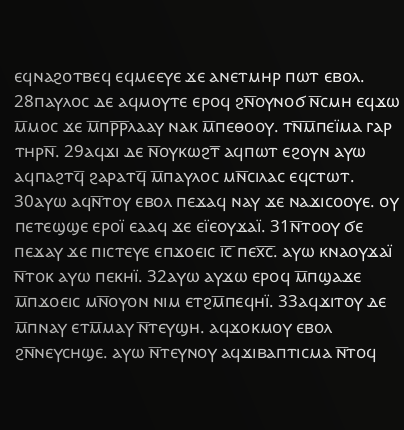ⲉϥⲛⲁϩⲟⲧⲃⲉϥ ⲉϥⲙⲉⲉⲩⲉ ϫⲉ ⲁⲛⲉⲧⲙⲏⲣ ⲡⲱⲧ ⲉⲃⲟⲗ. 28ⲡⲁⲩⲗⲟⲥ ⲇⲉ ⲁϥⲙⲟⲩⲧⲉ ⲉⲣⲟϥ ϩⲛ̅ⲟⲩⲛⲟϭ ⲛ̅ⲥⲙⲏ ⲉϥϫⲱ ⲙ̅ⲙⲟⲥ ϫⲉ ⲙ̅ⲡⲣ̅ⲣ̅ⲗⲁⲁⲩ ⲛⲁⲕ ⲙ̅ⲡⲉⲑⲟⲟⲩ. ⲧⲛ̅ⲙ̅ⲡⲉⲓ̈ⲙⲁ ⲅⲁⲣ ⲧⲏⲣⲛ̅. 29ⲁϥϫⲓ ⲇⲉ ⲛ̅ⲟⲩⲕⲱϩⲧ̅ ⲁϥⲡⲱⲧ ⲉϩⲟⲩⲛ ⲁⲩⲱ ⲁϥⲡⲁϩⲧϥ̅ ϩⲁⲣⲁⲧϥ̅ ⲙ̅ⲡⲁⲩⲗⲟⲥ ⲙⲛ̅ⲥⲓⲗⲁⲥ ⲉϥⲥⲧⲱⲧ. 30ⲁⲩⲱ ⲁϥⲛ̅ⲧⲟⲩ ⲉⲃⲟⲗ ⲡⲉϫⲁϥ ⲛⲁⲩ ϫⲉ ⲛⲁϫⲓⲥⲟⲟⲩⲉ. ⲟⲩ ⲡⲉⲧⲉϣϣⲉ ⲉⲣⲟⲓ̈ ⲉⲁⲁϥ ϫⲉ ⲉⲓ̈ⲉⲟⲩϫⲁⲓ̈. 31ⲛ̅ⲧⲟⲟⲩ ϭⲉ ⲡⲉϫⲁⲩ ϫⲉ ⲡⲓⲥⲧⲉⲩⲉ ⲉⲡϫⲟⲉⲓⲥ ⲓ̅ⲥ̅ ⲡⲉⲭ̅ⲥ̅. ⲁⲩⲱ ⲕⲛⲁⲟⲩϫⲁⲓ̈ ⲛ̅ⲧⲟⲕ ⲁⲩⲱ ⲡⲉⲕⲏⲓ̈. 32ⲁⲩⲱ ⲁⲩϫⲱ ⲉⲣⲟϥ ⲙ̅ⲡϣⲁϫⲉ ⲙ̅ⲡϫⲟⲉⲓⲥ ⲙⲛ̅ⲟⲩⲟⲛ ⲛⲓⲙ ⲉⲧϩⲙ̅ⲡⲉϥⲏⲓ̈. 33ⲁϥϫⲓⲧⲟⲩ ⲇⲉ ⲙ̅ⲡⲛⲁⲩ ⲉⲧⲙ̅ⲙⲁⲩ ⲛ̅ⲧⲉⲩϣⲏ. ⲁϥϫⲟⲕⲙⲟⲩ ⲉⲃⲟⲗ ϩⲛ̅ⲛⲉⲩⲥⲏϣⲉ. ⲁⲩⲱ ⲛ̅ⲧⲉⲩⲛⲟⲩ ⲁϥϫⲓⲃⲁⲡⲧⲓⲥⲙⲁ ⲛ̅ⲧⲟϥ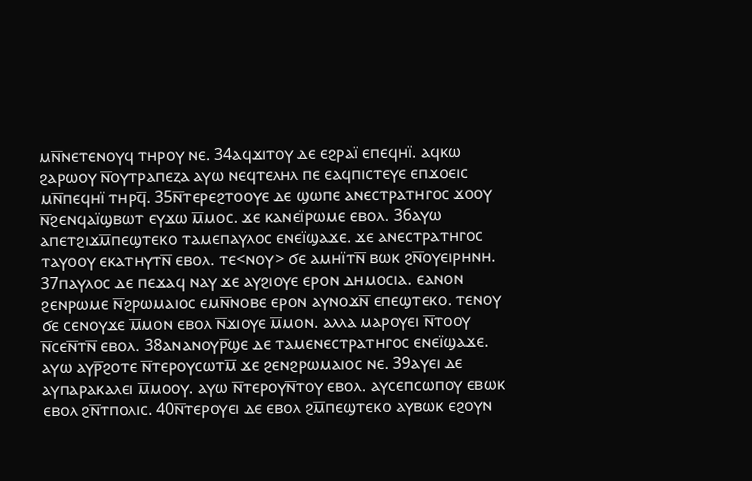ⲙⲛ̅ⲛⲉⲧⲉⲛⲟⲩϥ ⲧⲏⲣⲟⲩ ⲛⲉ. 34ⲁϥϫⲓⲧⲟⲩ ⲇⲉ ⲉϩⲣⲁⲓ̈ ⲉⲡⲉϥⲏⲓ̈. ⲁϥⲕⲱ ϩⲁⲣⲱⲟⲩ ⲛ̅ⲟⲩⲧⲣⲁⲡⲉⲍⲁ ⲁⲩⲱ ⲛⲉϥⲧⲉⲗⲏⲗ ⲡⲉ ⲉⲁϥⲡⲓⲥⲧⲉⲩⲉ ⲉⲡϫⲟⲉⲓⲥ ⲙⲛ̅ⲡⲉϥⲏⲓ̈ ⲧⲏⲣϥ̅. 35ⲛ̅ⲧⲉⲣⲉϩⲧⲟⲟⲩⲉ ⲇⲉ ϣⲱⲡⲉ ⲁⲛⲉⲥⲧⲣⲁⲧⲏⲅⲟⲥ ϫⲟⲟⲩ ⲛ̅ϩⲉⲛϥⲁⲓ̈ϣⲃⲱⲧ ⲉⲩϫⲱ ⲙ̅ⲙⲟⲥ. ϫⲉ ⲕⲁⲛⲉⲓ̈ⲣⲱⲙⲉ ⲉⲃⲟⲗ. 36ⲁⲩⲱ ⲁⲡⲉⲧϩⲓϫⲙ̅ⲡⲉϣⲧⲉⲕⲟ ⲧⲁⲙⲉⲡⲁⲩⲗⲟⲥ ⲉⲛⲉⲓ̈ϣⲁϫⲉ. ϫⲉ ⲁⲛⲉⲥⲧⲣⲁⲧⲏⲅⲟⲥ ⲧⲁⲩⲟⲟⲩ ⲉⲕⲁⲧⲏⲩⲧⲛ̅ ⲉⲃⲟⲗ. ⲧⲉ<ⲛⲟⲩ> ϭⲉ ⲁⲙⲏⲓ̈ⲧⲛ̅ ⲃⲱⲕ ϩⲛ̅ⲟⲩⲉⲓⲣⲏⲛⲏ. 37ⲡⲁⲩⲗⲟⲥ ⲇⲉ ⲡⲉϫⲁϥ ⲛⲁⲩ ϫⲉ ⲁⲩϩⲓⲟⲩⲉ ⲉⲣⲟⲛ ⲇⲏⲙⲟⲥⲓⲁ. ⲉⲁⲛⲟⲛ ϩⲉⲛⲣⲱⲙⲉ ⲛ̅ϩⲣⲱⲙⲁⲓⲟⲥ ⲉⲙⲛ̅ⲛⲟⲃⲉ ⲉⲣⲟⲛ ⲁⲩⲛⲟϫⲛ̅ ⲉⲡⲉϣⲧⲉⲕⲟ. ⲧⲉⲛⲟⲩ ϭⲉ ⲥⲉⲛⲟⲩϫⲉ ⲙ̅ⲙⲟⲛ ⲉⲃⲟⲗ ⲛ̅ϫⲓⲟⲩⲉ ⲙ̅ⲙⲟⲛ. ⲁⲗⲗⲁ ⲙⲁⲣⲟⲩⲉⲓ ⲛ̅ⲧⲟⲟⲩ ⲛ̅ⲥⲉⲛ̅ⲧⲛ̅ ⲉⲃⲟⲗ. 38ⲁⲛⲁⲛⲟⲩⲣ̅ϣⲉ ⲇⲉ ⲧⲁⲙⲉⲛⲉⲥⲧⲣⲁⲧⲏⲅⲟⲥ ⲉⲛⲉⲓ̈ϣⲁϫⲉ. ⲁⲩⲱ ⲁⲩⲣ̅ϩⲟⲧⲉ ⲛ̅ⲧⲉⲣⲟⲩⲥⲱⲧⲙ̅ ϫⲉ ϩⲉⲛϩⲣⲱⲙⲁⲓⲟⲥ ⲛⲉ. 39ⲁⲩⲉⲓ ⲇⲉ ⲁⲩⲡⲁⲣⲁⲕⲁⲗⲉⲓ ⲙ̅ⲙⲟⲟⲩ. ⲁⲩⲱ ⲛ̅ⲧⲉⲣⲟⲩⲛ̅ⲧⲟⲩ ⲉⲃⲟⲗ. ⲁⲩⲥⲉⲡⲥⲱⲡⲟⲩ ⲉⲃⲱⲕ ⲉⲃⲟⲗ ϩⲛ̅ⲧⲡⲟⲗⲓⲥ. 40ⲛ̅ⲧⲉⲣⲟⲩⲉⲓ ⲇⲉ ⲉⲃⲟⲗ ϩⲙ̅ⲡⲉϣⲧⲉⲕⲟ ⲁⲩⲃⲱⲕ ⲉϩⲟⲩⲛ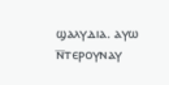ϣⲁⲗⲩⲇⲓⲁ. ⲁⲩⲱ ⲛ̅ⲧⲉⲣⲟⲩⲛⲁⲩ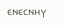ⲉⲛⲉⲥⲛⲏⲩ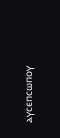ⲁⲩⲥⲉⲡⲥⲱⲡⲟⲩ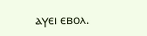ⲁⲩⲉⲓ ⲉⲃⲟⲗ.